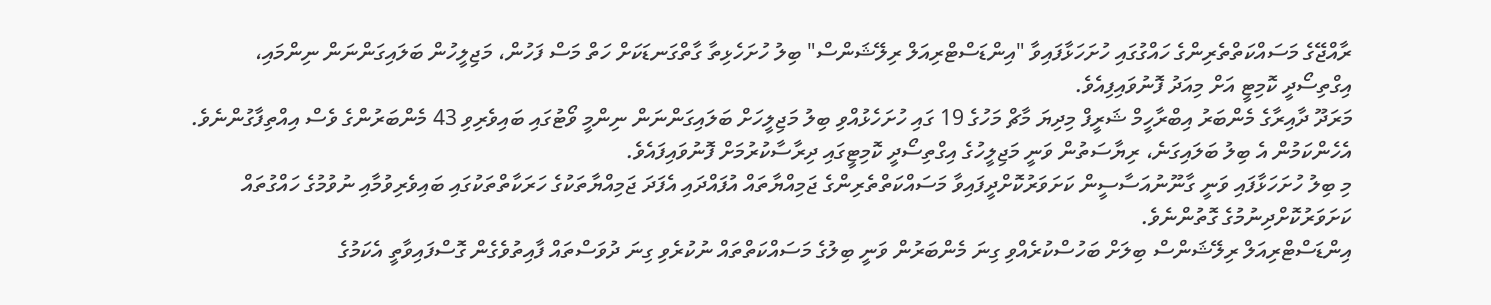ރާއްޖޭގެ މަސައްކަތްތެރިންގެ ހައްގުގައި ހުށަހަޅާފައިވާ "އިންޑަސްޓްރިއަލް ރިލޭޝަންސް" ބިލު ހުށަހެޅިތާ ގާތްގަނޑަކަށް ހަތް މަސް ފަހުން، މަޖިލީހުން ބަލައިގަންނަން ނިންމައި، އިގްތިސޯދީ ކޮމިޓީ އަށް މިއަދު ފޮނުވައިފިއެވެ.
މަރަދޫ ދާއިރާގެ މެންބަރު އިބްރާހީމް ޝަރީފް މިދިޔަ މާޗް މަހުގެ 19 ގައި ހުށަހެޅުއްވި ބިލު މަޖިލީހަށް ބަލައިގަންނަން ނިންމީ ވޯޓުގައި ބައިވެރިވި 43 މެންބަރުންގެ ވެސް އިއްތިފާގުންނެވެ. އެހެންކަމުން އެ ބިލު ބަލައިގަނެ، ރިޔާސަތުން ވަނީ މަޖިލީހުގެ އިގްތިސޯދީ ކޮމިޓީގައި ދިރާސާކުރުމަށް ފޮނުވައިފައެވެ.
މި ބިލު ހުށަހަޅާފައި ވަނީ ގާނޫނުއަސާސީން ކަށަވަރުކޮށްދީފައިވާ މަސައްކަތްތެރިންގެ ޖަމިއްޔާތައް އުފައްދައި އެފަދަ ޖަމިއްޔާތަކުގެ ހަރަކާތްތަކުގައި ބައިވެރިވުމާއި ނުވުމުގެ ހައްގުތައް ކަށަވަރުކޮށްދިނުމުގެ ގޮތުންނެވެ.
އިންޑަސްޓްރިއަލް ރިލޭޝަންސް ބިލަށް ބަހުސްކުރެއްވި ގިނަ މެންބަރުން ވަނީ ބިލުގެ މަސައްކަތްތައް ނުކުރެވި ގިނަ ދުވަސްތައް ފާއިތުވެގެން ގޮސްފައިވާތީ އެކަމުގެ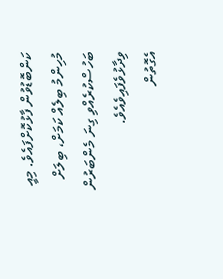ކަންބޮޑުވުން ފާޅުކޮށްފައެވެ. މިއީ މުހިންމު ބިލެއް ކަމަށް، ބިލަށް ބަހުސްކުރެއްވި ގިނަ މެންބަރުން ވިދާޅުވެފައިވެއެވެ.
އެގޮތުން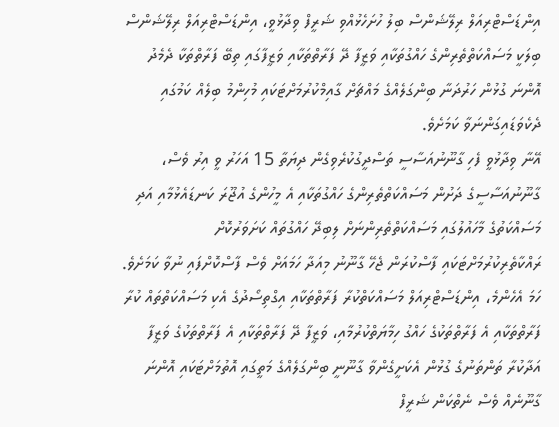އިންޑަސްޓްރިއަލް ރިލޭޝަންސް ބިލު ހުށަހެޅުއްވި ޝަރީފް ވިދާޅުވީ، އިންޑަސްޓްރިއަލް ރިލޭޝަންސް ބިލަކީ މަސައްކަތްތެރިންގެ ހައްގުތަކާއި ވަޒީފާ ދޭ ފަރާތްތަކާއި ވަޒީފާގައި ތިބޭ ފަރާތްތަކާ ދެމެދު އޮންނަ ގުޅުން ހަރުދަނާ ބިންގަލެއްގެ މައްޗަށް ގާއިމްކުރުމަށްޓަކައި މުހިންމު ބިލެއް ކަމުގައި ދެކެވަޑައިގަންނަވާ ކަމަށެވެ.
އޭނާ ވިދާޅުވީ ފެހި ގާނޫނުއަސާސީ ތަސްދީގުކުރެވިގެން ދިޔަތާ 15 އަހަރު ވީ އިރު ވެސް، ގާނޫނުއަސާސީގެ ދަށުން މަސައްކަތްތެރިންގެ ހައްގުތަކާއި އެ މީހުންގެ އުޖޫރަ ކަނޑައެޅުމާއި އަދި މަސައްކަތުގެ މާހައުލުގައި މަސައްކަތްތެރިންނަށް ލިބިދޭ ހައްގުތައް ކަށަވަރުކޮށް ރައްކާތެރިކުރުމަށްޓަކައި ފާސްކުރަން ޖެހޭ ގާނޫނު މިއަދާ ހަމައަށް ވެސް ފާސްކޮށްފައި ނުވާ ކަމަށެވެ.
ހަމަ އެހެންމެ، އިންޑަސްޓްރިއަލް މަސައްކަތްކުރާ ފަރާތްތަކާއި އިގްތިސޯދުގެ އެކި މަސައްކަތްތައް ކުރާ ފަރާތްތަކާއި އެ ފަރާތްތަކުގެ ހައްގު ހިމާޔަތްކުރުމާއި، ވަޒީފާ ދޭ ފަރާތްތަކާއި އެ ފަރާތްތަކުގެ ވަޒީފާ އަދާކުރާ ތަންތަނުގެ ގުޅުން އެކަށީގެންވާ ގާނޫނީ ބިންގަލެއްގެ މަތީގައި އޮތުމަށްޓަކައި އޮންނަ ގާނޫނެއް ވެސް ނެތްކަން ޝަރީފް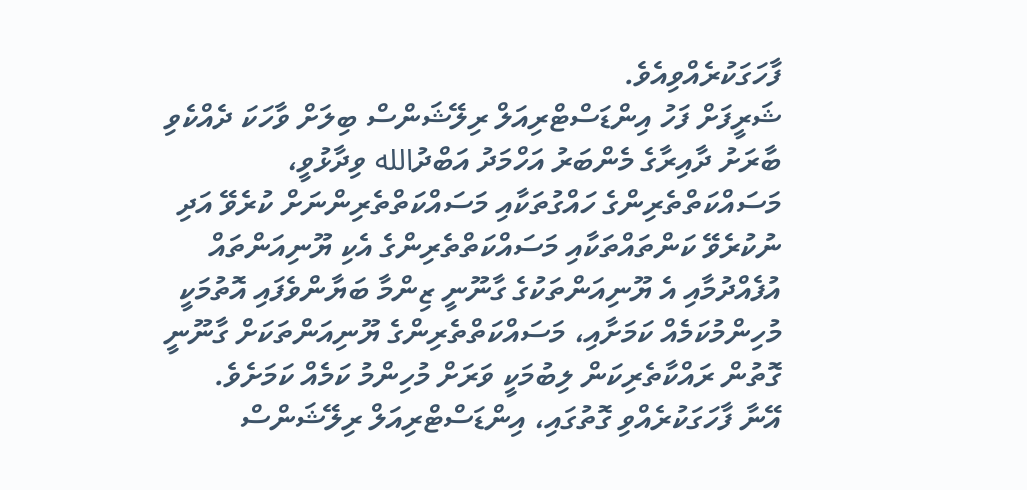ފާހަގަކުރެއްވިއެވެ.
ޝަރީފަށް ފަހު އިންޑަސްޓްރިއަލް ރިލޭޝަންސް ބިލަށް ވާހަކަ ދެއްކެވި ބާރަށު ދާއިރާގެ މެންބަރު އަހްމަދު އަބްދުالله ވިދާޅުވީ، މަސައްކަތްތެރިންގެ ހައްގުތަކާއި މަސައްކަތްތެރިންނަށް ކުރެވޭ އަދި ނުކުރެވޭ ކަންތައްތަކާއި މަސައްކަތްތެރިންގެ އެކި ޔޫނިއަންތައް އުފެއްދުމާއި އެ ޔޫނިއަންތަކުގެ ގާނޫނީ ޒިންމާ ބަޔާންވެފައި އޮތުމަކީ މުހިންމުކަމެއް ކަމަށާއި، މަސައްކަތްތެރިންގެ ޔޫނިއަންތަކަށް ގާނޫނީ ގޮތުން ރައްކާތެރިކަން ލިބުމަކީ ވަރަށް މުހިންމު ކަމެއް ކަމަށެވެ.
އޭނާ ފާހަގަކުރެއްވި ގޮތުގައި، އިންޑަސްޓްރިއަލް ރިލޭޝަންސް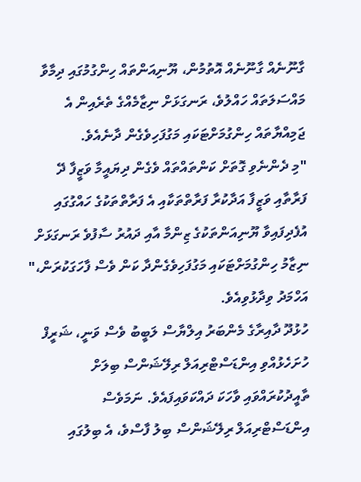ގާނޫނެއް ގާނޫނެއް އޮތުމުން، ޔޫނިއަންތައް ހިންގުމުގައި ދިމާވާ މައްސަލަތައް ހައްލުވެ، ރަނގަޅަށް ނިޒާމެއްގެ ތެރެއިން އެ ޖަމިއްޔާތައް ހިންގުމަށްޓަކައި މަގުފަހިވެގެން ދާނެއެވެ.
"މި ދެންނެވި ގޮތަށް ކަންތައްތައް ވެގެން ދިޔައީމާ ވަޒީފާ ދޭ ފަރާތާއި ވަޒީފާ އަދާކުރާ ފަރާތްތަކާއި އެ ފަރާތްތަކުގެ ހައްގުގައި އުފެދިފައިވާ ޔޫނިއަންތަކުގެ ޒިންމާ އާއި ދައުރު ސާފުވެ ރަނގަޅަށް ނިޒާމު ހިންގުމަށްޓަކައި މަގުފަހިވެގެންދާ ކަން ވެސް ފާހަގަކުރަން،" އަހްމަދު ވިދާޅުވިއެވެ.
ހުޅުދޫ ދާއިރާގެ މެންބަރު އިލްޔާސް ލަބީބު ވެސް ވަނީ، ޝަރީފް ހުށަހެޅުއްވި އިންޑަސްޓްރިއަލް ރިލޭޝަންސް ބިލަށް ތާއީދުކުރައްވައި ވާހަކަ ދައްކަވައިފައެވެ. ނަމަވެސް އިންޑަސްޓްރިއަލް ރިލޭޝަންސް ބިލު ފާސްވެ، އެ ބިލުގައި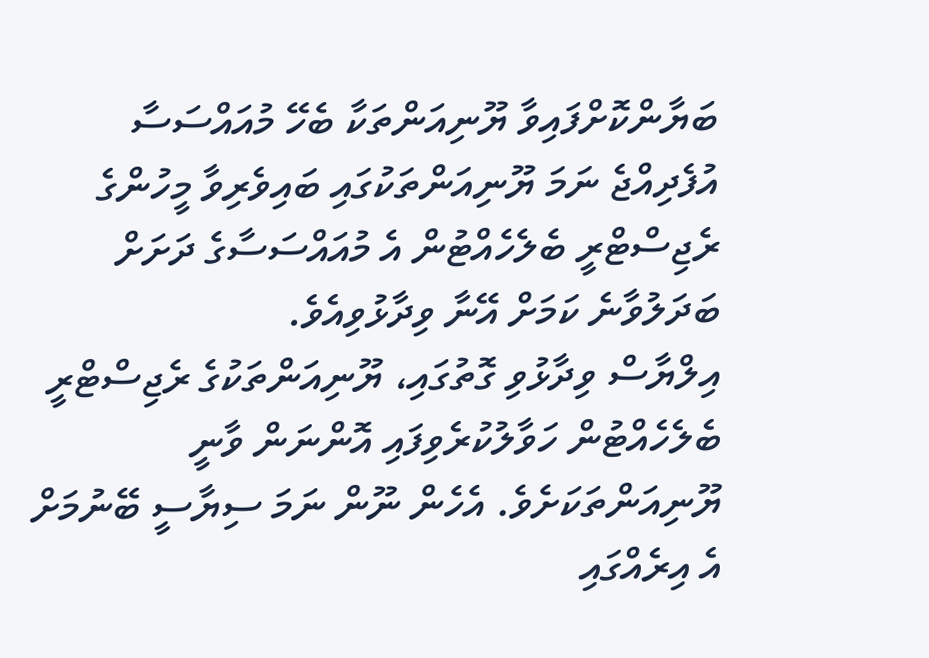ބަޔާންކޮށްފައިވާ ޔޫނިއަންތަކާ ބެހޭ މުއައްސަސާ އުފެދިއްޖެ ނަމަ ޔޫނިއަންތަކުގައި ބައިވެރިވާ މީހުންގެ ރެޖިސްޓްރީ ބެލެހެއްޓުން އެ މުއައްސަސާގެ ދަށަށް ބަދަލުވާނެ ކަމަށް އޭނާ ވިދާޅުވިއެވެ.
އިލްޔާސް ވިދާޅުވި ގޮތުގައި، ޔޫނިއަންތަކުގެ ރެޖިސްޓްރީ ބެލެހެއްޓުން ހަވާލުކުރެވިފައި އޮންނަން ވާނީ ޔޫނިއަންތަކަށެވެ. އެހެން ނޫން ނަމަ ސިޔާސީ ބޭނުމަށް އެ އިރެއްގައި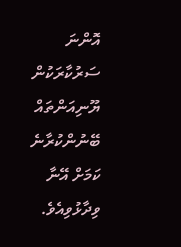އޮންނަ ސަރުކާރަކުން ޔޫނިއަންތައް ބޭނުންކުރާނެ ކަމަށް އޭނާ ވިދާޅުވިއެވެ.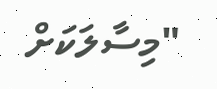"މިސާލަކަށް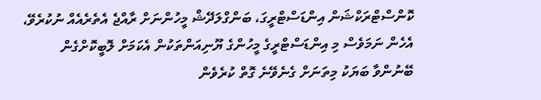ކޮންސްޓްރަކްޝަން އިންޑަސްޓްރީގަ، ބަންގްލަދޭޝް މީހުންނަށް ރާއްޖެ އެތެރެއެއް ނުކުރެވޭ، އެހެން ނަމަވެސް މި އިންޑަސްޓްރީގެ މީހުންގެ ޔޫނިއަންތަކުން އެކަމަށް ލޮބީކޮށްގެން ބޭނުންވާ ބަޔަކު މިތަނަށް ގެނެވޭނެ ގޮތް ކުރެވެން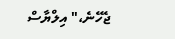ޖެހޭނެ،" އިލްޔާސް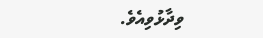ވިދާޅުވިއެވެ.